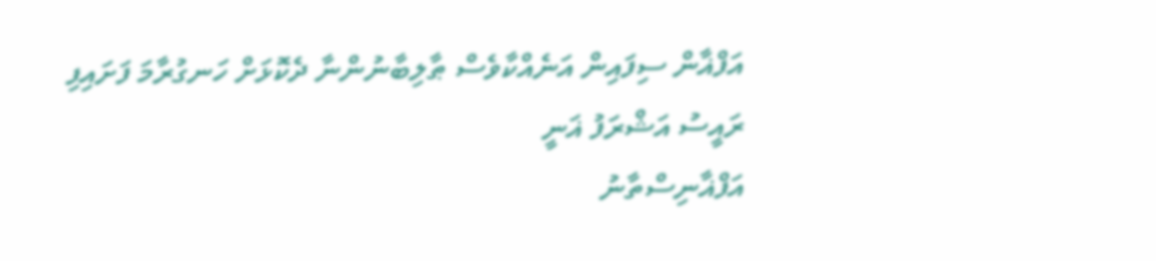އަފްޣާން ސިފައިން އަނެއްކާވެސް ޠާލިބާނުންނާ ދެކޮޅަށް ހަނގުރާމަ ފަށައިފި
ރައީސު އަޝްރަފު ޣަނީ
އަފްޣާނިސްތާނު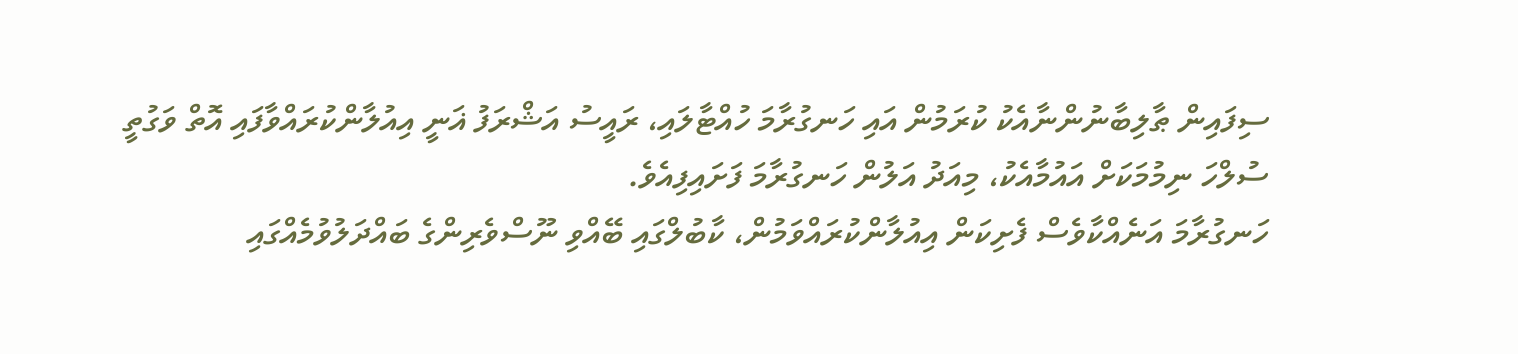ސިފައިން ޠާލިބާނުންނާއެކު ކުރަމުން އައި ހަނގުރާމަ ހުއްޓާލައި، ރައީސު އަޝްރަފު ޣަނީ އިއުލާންކުރައްވާފައި އޮތް ވަގުތީ ސުލްހަ ނިމުމަކަށް އައުމާއެކު، މިއަދު އަލުން ހަނގުރާމަ ފަށައިފިއެވެ.
ހަނގުރާމަ އަނެއްކާވެސް ފެށިކަން އިއުލާންކުރައްވަމުން، ކާބުލްގައި ބޭއްވި ނޫސްވެރިންގެ ބައްދަލުވުމެއްގައި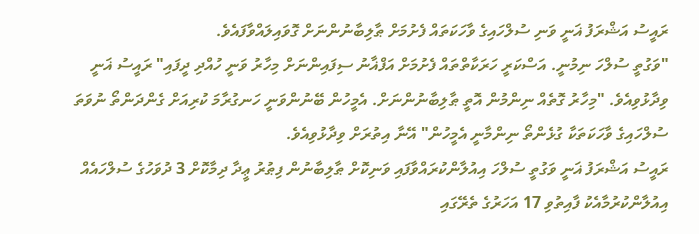ރައީސު އަޝްރަފު ޣަނީ ވަނި ސުލްހައިގެ ވާހަކަތައް ފެށުމަށް ޠާލިބާނުންނަށް ގޮވައިލައްވާފައެވެ.
"ވަގުތީ ސުލްހަ ނިމުނީ. އަސްކަރީ ހަރަކާތްތައް ފެށުމަށް އަފްޣާނު ސިފައިންނަށް މިހާރު ވަނީ ހުއްދި ދީފައި" ރައީސު ޣަނީ ވިދާޅުވިއެވެ. "މިހާރު ގޮތެއް ނިންމުން އޮތީ ޠާލިބާނުންނަށް. އެމީހުން ބޭނުންވަނީ ހަނގުރާމަ ކުރިއަށް ގެންދަންތޯ ނުވަތަ ސުލްހައިގެ ވާހަކަތަކާ ގުޅެންތޯ ނިންމާނީ އެމީހުން" އޭނާ އިތުރަށް ވިދާޅުވިއެވެ.
ރައީސު އަޝްރަފު ޣަނީ ވަގުތީ ސުލްހަ އިއުލާންކުރައްވާފައި ވަނިކޮށް ޠާލިބާނުން ފިޠުރު ޢީދާ ދިމާކޮށް 3 ދުވަހުގެ ސުލްހައެއް އިއުލާންކުރުމާއެކު ފާއިތުވި 17 އަހަރުގެ ތެރޭގައި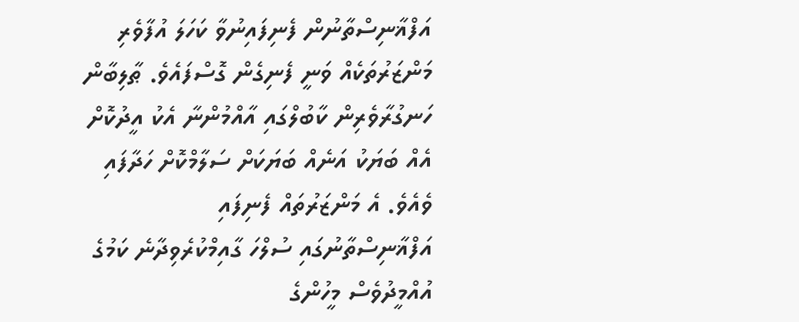އަފްޣާނިސްތާނުން ފެނިފައިނުވާ ކަހަލަ އުފާވެރި މަންޒަރުތަކެއް ވަނީ ފެނިގެން ގޮސްފައެވެ. ޠާލިބާން ހަނގުރާވެރިން ކާބުލްގައި އާއްމުންނާ އެކު އީދުކޮށް އެއް ބަޔަކު އަނެއް ބަޔަކަށް ސަލާމްކޮށް ހަދާފައި ވެއެވެ. އެ މަންޒަރުތައް ފެނިފައި އަފްޣާނިސްތާނުގައި ސުލްހަ ގާއިމްކުރެވިދާނެ ކަމުގެ އުއްމީދުވެސް މީހުންގެ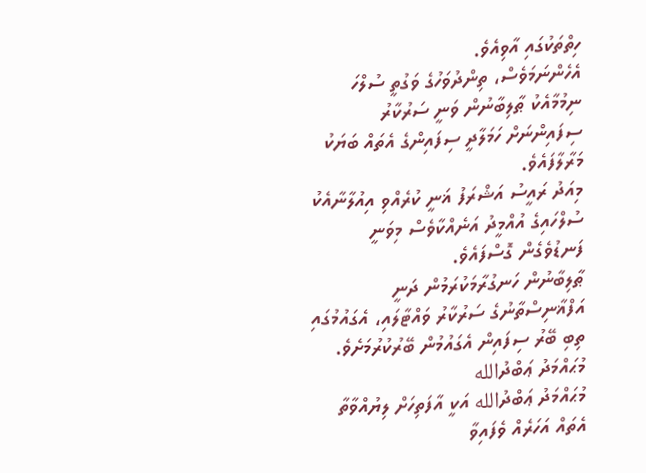ހިތްތަކުގައި އާވިއެވެ.
އެހެންނަމަވެސް، ތިންދުވަހުގެ ވަގުތީ ސުލްހަ ނިމުމާއެކު ޠާލިބާނުން ވަނީ ސަރުކާރު ސިފައިންނަށް ހަމަލާދީ ސިފައިންގެ އެތައް ބަޔަކު މަރާލާފައެވެ.
މިއަދު ރައީސު އަޝްރަފު ޣަނީ ކުރެއްވި އިއުލާނާއެކު ސުލްހައިގެ އުއްމީދު އަނެއްކާވެސް މިވަނީ ފަނޑުވެގެން ގޮސްފައެވެ.
ޠާލިބާނުން ހަނގުރާމަކުރަމުން ދަނީ އަފްޣާނިސްތާނުގެ ސަރުކާރު ވައްޓާލައި، އެގައުމުގައި ތިބި ބޭރު ސިފައިން އެގައުމުން ބޭރުކުރުމަށެވެ.
މުޙައްމަދު ޢަބްދުالله
މުޙައްމަދު ޢަބްދުالله އަކީ އާފަތިހަށް ލިޔުއްވާތާ އެތައް އަހަރެއް ވެފައިވާ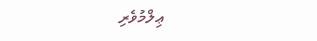ޢިލްމުވެރި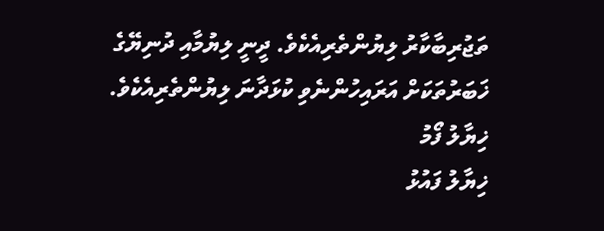ތަޖުރިބާކާރު ލިޔުންތެރިއެކެވެ. ދީނީ ލިޔުމާއި ދުނިޔޭގެ ޚަބަރުތަކަށް އަރައިހުންނެވި ކުޅަދާނަ ލިޔުންތެރިއެކެވެ.
ޚިޔާލު ފޯމު
ޚިޔާލު ފައުޅު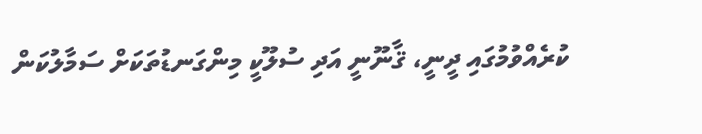ކުރެއްވުމުގައި ދީނީ، ޤާނޫނީ އަދި ސުލޫކީ މިންގަނޑުތަކަށް ސަމާލުކަން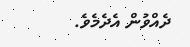ދެއްވުން އެދެމެވެ.